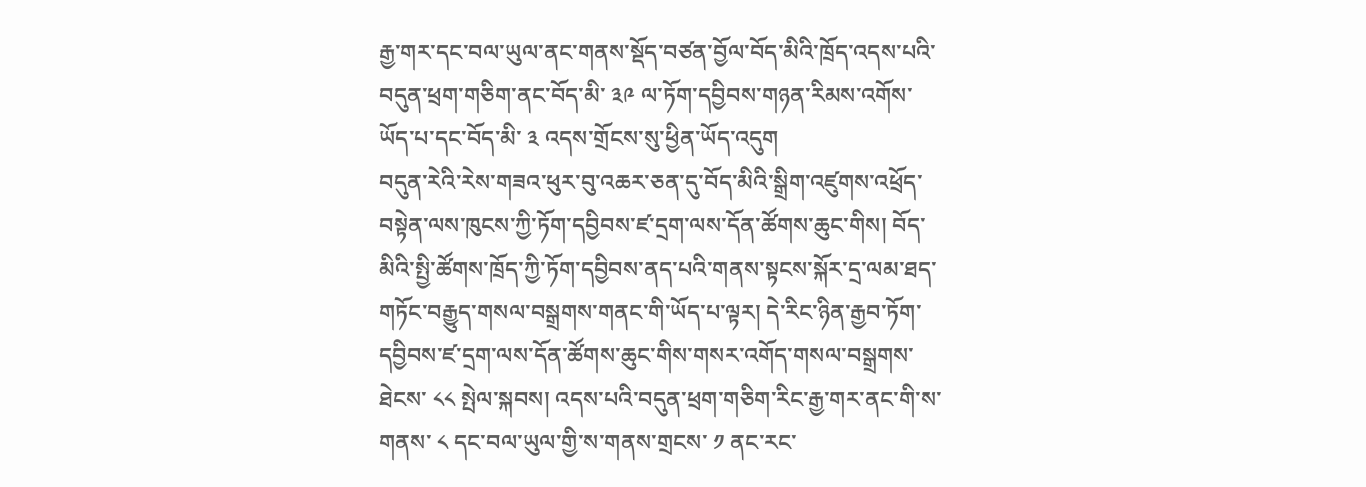རྒྱ་གར་དང་བལ་ཡུལ་ནང་གནས་སྡོད་བཙན་བྱོལ་བོད་མིའི་ཁྲོད་འདས་པའི་བདུན་ཕྲག་གཅིག་ནང་བོད་མི་ ༣༩ ལ་ཏོག་དབྱིབས་གཉན་རིམས་འགོས་ཡོད་པ་དང་བོད་མི་ ༣ འདས་གྲོངས་སུ་ཕྱིན་ཡོད་འདུག
བདུན་རེའི་རེས་གཟའ་ཕུར་བུ་འཆར་ཅན་དུ་བོད་མིའི་སྒྲིག་འཛུགས་འཕྲོད་བསྟེན་ལས་ཁུངས་ཀྱི་ཏོག་དབྱིབས་ཛ་དྲག་ལས་དོན་ཚོགས་ཆུང་གིས། བོད་མིའི་སྤྱི་ཚོགས་ཁྲོད་ཀྱི་ཏོག་དབྱིབས་ནད་པའི་གནས་སྟངས་སྐོར་དྲ་ལམ་ཐད་གཏོང་བརྒྱུད་གསལ་བསྒྲགས་གནང་གི་ཡོད་པ་ལྟར། དེ་རིང་ཉིན་རྒྱབ་ཏོག་དབྱིབས་ཛ་དྲག་ལས་དོན་ཚོགས་ཆུང་གིས་གསར་འགོད་གསལ་བསྒྲགས་ཐེངས་ ༨༨ སྤེལ་སྐབས། འདས་པའི་བདུན་ཕྲག་གཅིག་རིང་རྒྱ་གར་ནང་གི་ས་གནས་ ༨ དང་བལ་ཡུལ་གྱི་ས་གནས་གྲངས་ ༡ ནང་རང་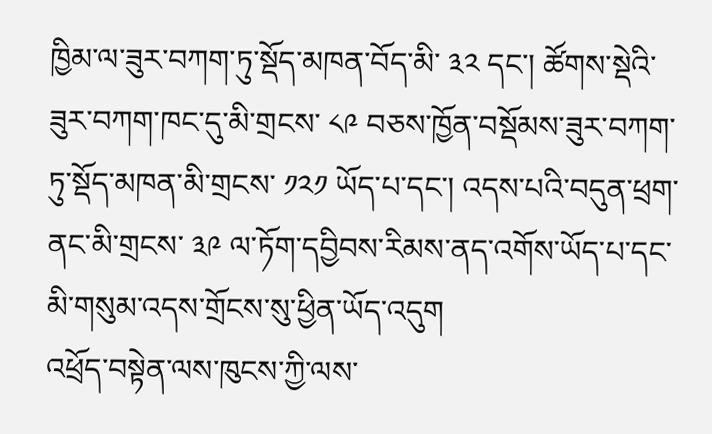ཁྱིམ་ལ་ཟུར་བཀག་ཏུ་སྡོད་མཁན་བོད་མི་ ༣༢ དང་། ཚོགས་སྡེའི་ཟུར་བཀག་ཁང་དུ་མི་གྲངས་ ༨༩ བཅས་ཁྱོན་བསྡོམས་ཟུར་བཀག་ཏུ་སྡོད་མཁན་མི་གྲངས་ ༡༢༡ ཡོད་པ་དང་། འདས་པའི་བདུན་ཕྲག་ནང་མི་གྲངས་ ༣༩ ལ་ཏོག་དབྱིབས་རིམས་ནད་འགོས་ཡོད་པ་དང་མི་གསུམ་འདས་གྲོངས་སུ་ཕྱིན་ཡོད་འདུག
འཕྲོད་བསྟེན་ལས་ཁུངས་ཀྱི་ལས་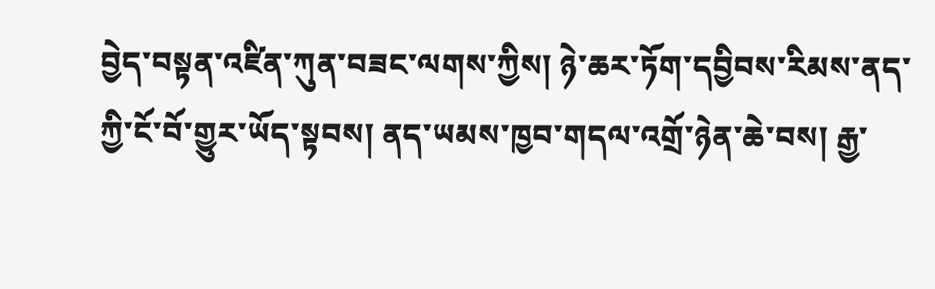བྱེད་བསྟན་འཛིན་ཀུན་བཟང་ལགས་ཀྱིས། ཉེ་ཆར་ཏོག་དབྱིབས་རིམས་ནད་ཀྱི་ངོ་བོ་གྱུར་ཡོད་སྟབས། ནད་ཡམས་ཁྱབ་གདལ་འགྲོ་ཉེན་ཆེ་བས། རྒྱ་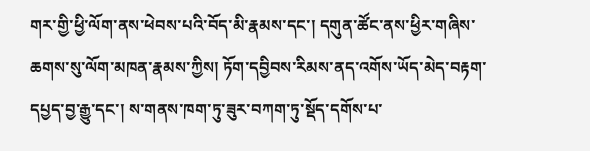གར་གྱི་ཕྱི་ལོག་ནས་ཕེབས་པའི་བོད་མི་རྣམས་དང་། དགུན་ཚོང་ནས་ཕྱིར་གཞིས་ཆགས་སུ་ལོག་མཁན་རྣམས་ཀྱིས། ཏོག་དབྱིབས་རིམས་ནད་འགོས་ཡོད་མེད་བརྟག་དཔྱད་བྱ་རྒྱུ་དང་། ས་གནས་ཁག་ཏུ་ཟུར་བཀག་ཏུ་སྡོད་དགོས་པ་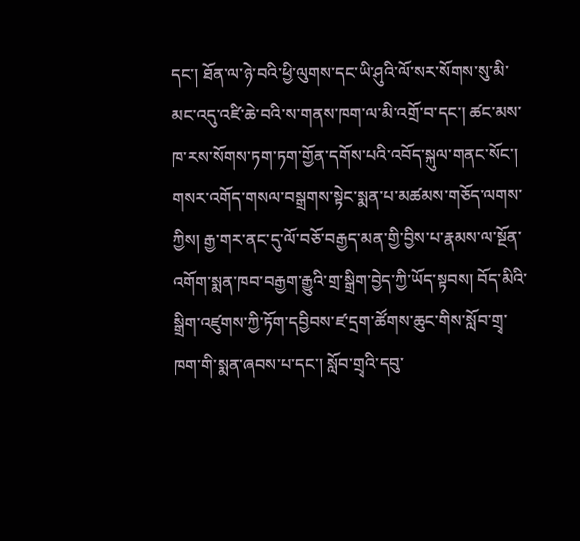དང་། ཐོན་ལ་ཉེ་བའི་ཕྱི་ལུགས་དང་ཡི་ཤུའི་ལོ་སར་སོགས་སུ་མི་མང་འདུ་འཛི་ཆེ་བའི་ས་གནས་ཁག་ལ་མི་འགྲོ་བ་དང་། ཚང་མས་ཁ་རས་སོགས་ཏག་ཏག་གྱོན་དགོས་པའི་འབོད་སྐུལ་གནང་སོང་།
གསར་འགོད་གསལ་བསྒྲགས་སྟེང་སྨན་པ་མཚམས་གཅོད་ལགས་ཀྱིས། རྒྱ་གར་ནང་དུ་ལོ་བཅོ་བརྒྱད་མན་གྱི་བྱིས་པ་རྣམས་ལ་སྔོན་འགོག་སྨན་ཁབ་བརྒྱག་རྒྱུའི་གྲ་སྒྲིག་བྱེད་ཀྱི་ཡོད་སྟབས། བོད་མིའི་སྒྲིག་འཛུགས་ཀྱི་ཏོག་དབྱིབས་ཛ་དྲག་ཚོགས་ཆུང་གིས་སློབ་གྲྭ་ཁག་གི་སྨན་ཞབས་པ་དང་། སློབ་གྲྭའི་དབུ་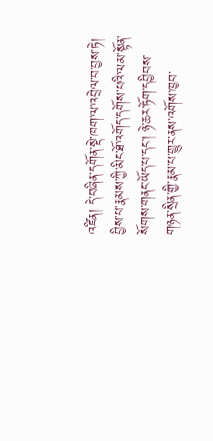འཛིན། དེ་བཞིན་དགོན་སྡེ་ཁག་ལ་འབྲེལ་བ་བྱས་ཏེ། བྱིས་པ་རྣམས་ཀྱི་མིང་ཐོ་འགོད་དགོས་པའི་ལམ་སྟོན་སོགས་གནང་ཡོད་པ་དང་། ཉེ་ཆར་ཏོག་དབྱིབས་གཉན་སྲིན་གྱི་རྣམ་པ་གྱུར་ནས་འགོས་ཁྱབ་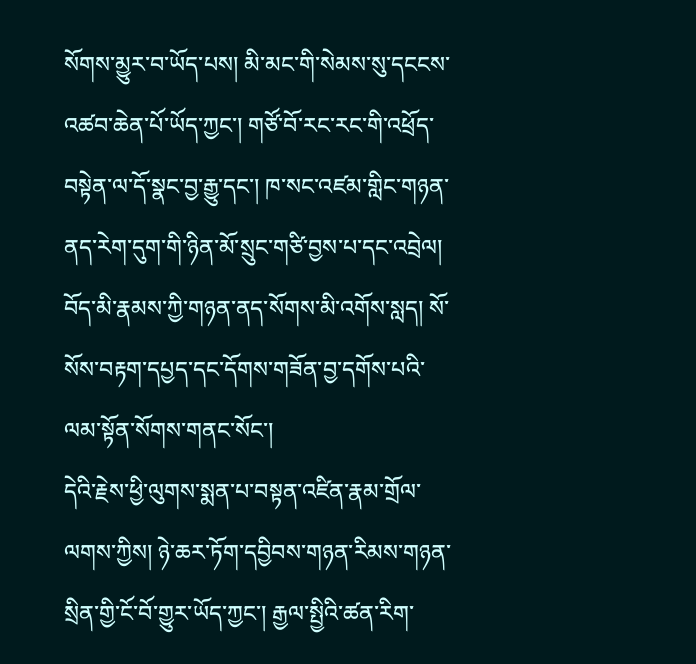སོགས་མྱུར་བ་ཡོད་པས། མི་མང་གི་སེམས་སུ་དངངས་འཚབ་ཆེན་པོ་ཡོད་ཀྱང་། གཙོ་བོ་རང་རང་གི་འཕྲོད་བསྟེན་ལ་དོ་སྣང་བྱ་རྒྱུ་དང་། ཁ་སང་འཛམ་གླིང་གཉན་ནད་རེག་དུག་གི་ཉིན་མོ་སྲུང་གཙི་བྱས་པ་དང་འབྲེལ། བོད་མི་རྣམས་ཀྱི་གཉན་ནད་སོགས་མི་འགོས་སླད། སོ་སོས་བརྟག་དཔྱད་དང་དོགས་གཟོན་བྱ་དགོས་པའི་ལམ་སྟོན་སོགས་གནང་སོང་།
དེའི་རྗེས་ཕྱི་ལུགས་སྨན་པ་བསྟན་འཛིན་རྣམ་གྲོལ་ལགས་ཀྱིས། ཉེ་ཆར་ཏོག་དབྱིབས་གཉན་རིམས་གཉན་སྲིན་གྱི་ངོ་བོ་གྱུར་ཡོད་ཀྱང་། རྒྱལ་སྤྱིའི་ཚན་རིག་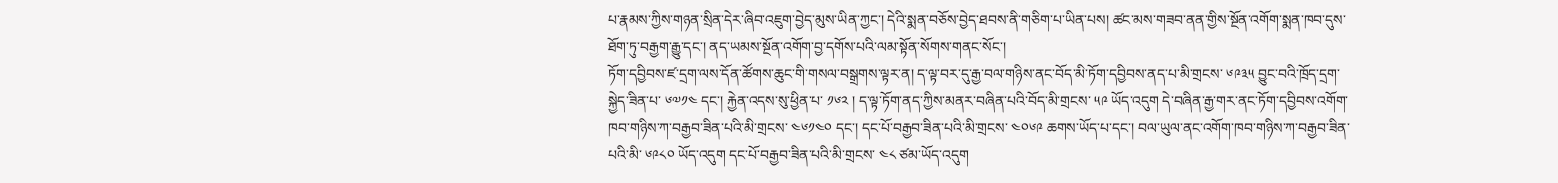པ་རྣམས་ཀྱིས་གཉན་སྲིན་དེར་ཞིབ་འཇུག་བྱེད་མུས་ཡིན་ཀྱང་། དེའི་སྨན་བཅོས་བྱེད་ཐབས་ནི་གཅིག་པ་ཡིན་པས། ཚང་མས་གཟབ་ནན་གྱིས་སྔོན་འགོག་སྨན་ཁབ་དུས་ཐོག་ཏུ་བརྒྱག་རྒྱུ་དང་། ནད་ཡམས་སྔོན་འགོག་བྱ་དགོས་པའི་ལམ་སྟོན་སོགས་གནང་སོང་།
ཏོག་དབྱིབས་ཛ་དྲག་ལས་དོན་ཚོགས་ཆུང་གི་གསལ་བསྒྲགས་ལྟར་ན། ད་ལྟ་བར་དུ་རྒྱ་བལ་གཉིས་ནང་བོད་མི་ཏོག་དབྱིབས་ནད་པ་མི་གྲངས་ ༦༩༣༥ བྱུང་བའི་ཁྲོད་དྲག་སྐྱེད་ཟིན་པ་ ༦༧༡༤ དང་། རྐྱེན་འདས་སུ་ཕྱིན་པ་ ༡༦༢ ། ད་ལྟ་ཏོག་ནད་ཀྱིས་མནར་བཞིན་པའི་བོད་མི་གྲངས་ ༥༩ ཡོད་འདུག དེ་བཞིན་རྒྱ་གར་ནང་ཏོག་དབྱིབས་འགོག་ཁབ་གཉིས་ཀ་བརྒྱབ་ཟིན་པའི་མི་གྲངས་ ༤༦༡༤༠ དང་། དང་པོ་བརྒྱབ་ཟིན་པའི་མི་གྲངས་ ༤༠༦༩ ཆགས་ཡོད་པ་དང་། བལ་ཡུལ་ནང་འགོག་ཁབ་གཉིས་ཀ་བརྒྱབ་ཟིན་པའི་མི་ ༦༩༨༠ ཡོད་འདུག དང་པོ་བརྒྱབ་ཟིན་པའི་མི་གྲངས་ ༤༨ ཙམ་ཡོད་འདུག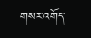གསར་འགོད་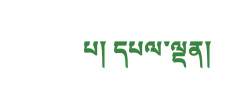པ། དཔལ་ལྡན།